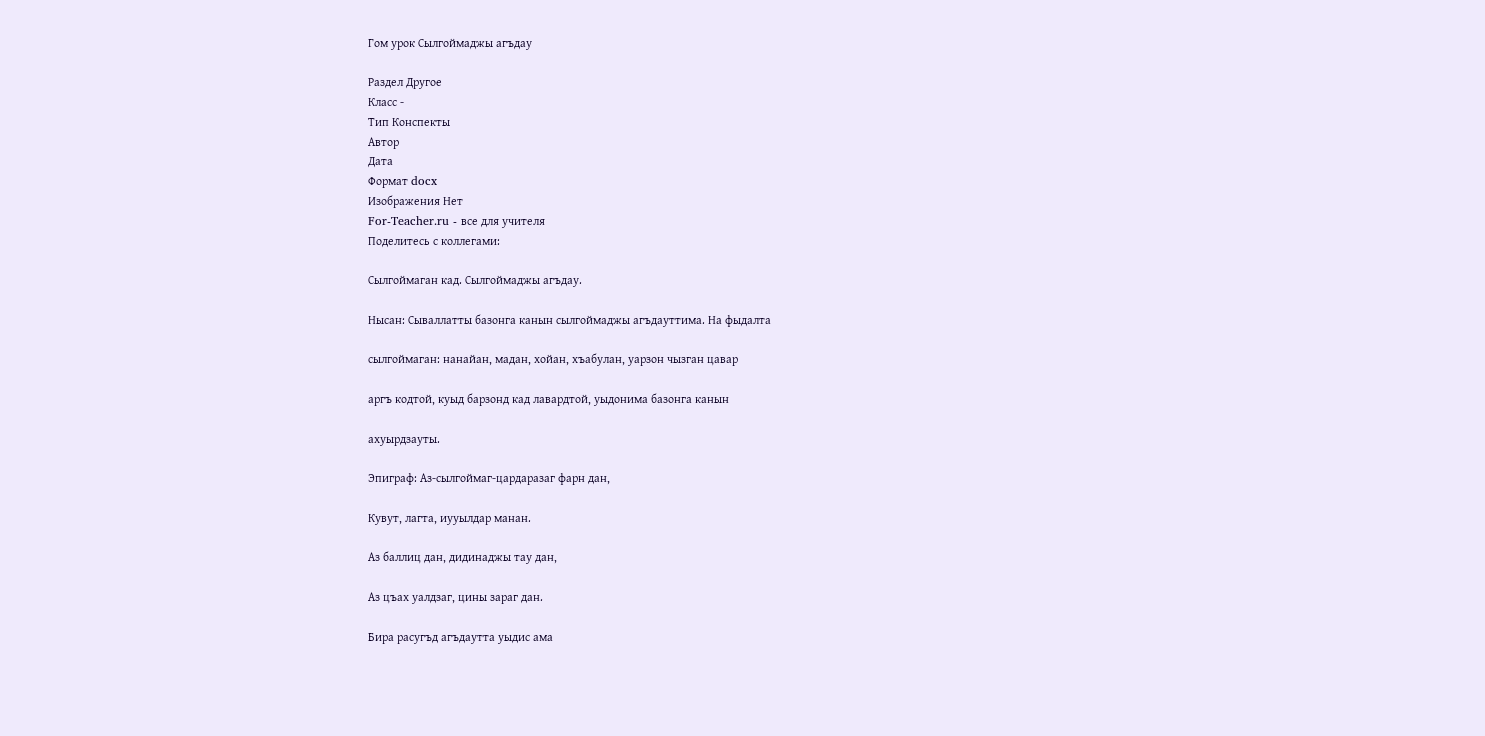Гом урок Сылгоймаджы агъдау

Раздел Другое
Класс -
Тип Конспекты
Автор
Дата
Формат docx
Изображения Нет
For-Teacher.ru - все для учителя
Поделитесь с коллегами:

Сылгоймаган кад. Сылгоймаджы агъдау.

Нысан: Сываллатты базонга канын сылгоймаджы агъдауттима. На фыдалта

сылгоймаган: нанайан, мадан, хойан, хъабулан, уарзон чызган цавар

аргъ кодтой, куыд барзонд кад лавардтой, уыдонима базонга канын

ахуырдзауты.

Эпиграф: Аз-сылгоймаг-цардаразаг фарн дан,

Кувут, лагта, иууылдар манан.

Аз баллиц дан, дидинаджы тау дан,

Аз цъах уалдзаг, цины зараг дан.

Бира расугъд агъдаутта уыдис ама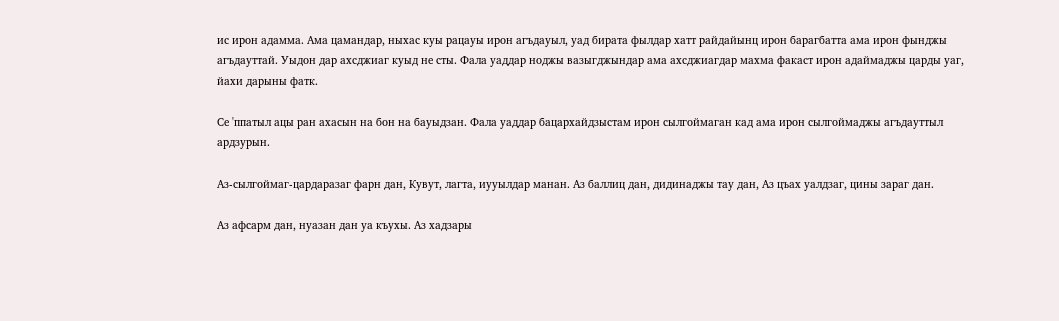ис ирон адамма. Ама цамандар, ныхас куы рацауы ирон агъдауыл, уад бирата фылдар хатт райдайынц ирон барагбатта ама ирон фынджы агъдауттай. Уыдон дар ахсджиаг куыд не сты. Фала уаддар ноджы вазыгджындар ама ахсджиагдар махма факаст ирон адаймаджы царды уаг, йахи дарыны фатк.

Се 'ппатыл ацы ран ахасын на бон на бауыдзан. Фала уаддар бацархайдзыстам ирон сылгоймаган кад ама ирон сылгоймаджы агъдауттыл ардзурын.

Аз-сылгоймаг-цардаразаг фарн дан, Кувут, лагта, иууылдар манан. Аз баллиц дан, дидинаджы тау дан, Аз цъах уалдзаг, цины зараг дан.

Аз афсарм дан, нуазан дан уа къухы. Аз хадзары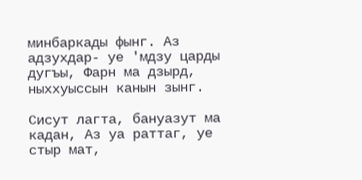минбаркады фынг. Аз адзухдар- уе 'мдзу царды дугъы, Фарн ма дзырд, ныххуыссын канын зынг.

Сисут лагта, бануазут ма кадан, Аз уа раттаг, уе стыр мат,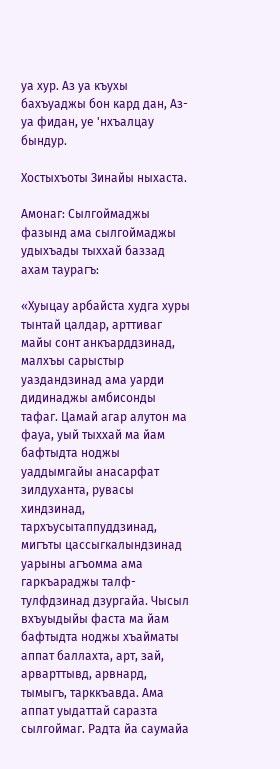уа хур. Аз уа къухы бахъуаджы бон кард дан, Аз- уа фидан, уе 'нхъалцау бындур.

Хостыхъоты Зинайы ныхаста.

Амонаг: Сылгоймаджы фазынд ама сылгоймаджы удыхъады тыххай баззад ахам таурагъ:

«Хуыцау арбайста худга хуры тынтай цалдар, арттиваг майы сонт анкъарддзинад, малхъы сарыстыр уаздандзинад ама уарди дидинаджы амбисонды тафаг. Цамай агар алутон ма фауа, уый тыххай ма йам бафтыдта ноджы уаддымгайы анасарфат зилдуханта, рувасы хиндзинад, тархъусытаппуддзинад, мигъты цассыгкалындзинад уарыны агъомма ама гаркъараджы талф-тулфдзинад дзургайа. Чысыл вхъуыдыйы фаста ма йам бафтыдта ноджы хъайматы аппат баллахта, арт, зай, арварттывд, арвнард, тымыгъ, тарккъавда. Ама аппат уыдаттай саразта сылгоймаг. Радта йа саумайа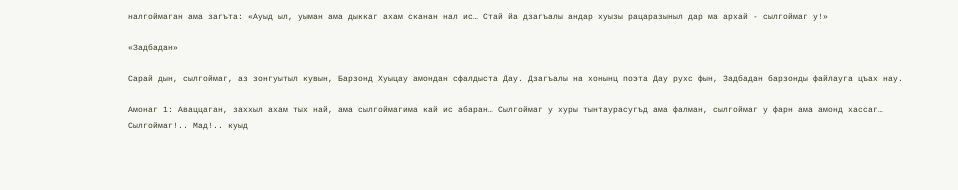налгоймаган ама загъта: «Ауыд ыл, уыман ама дыккаг ахам сканан нал ис… Стай йа дзагъалы андар хуызы рацаразыныл дар ма архай - сылгоймаг у!»

«Задбадан»

Сарай дын, сылгоймаг, аз зонгуытыл кувын, Барзонд Хуыцау амондан сфалдыста Дау. Дзагъалы на хонынц поэта Дау рухс фын, Задбадан барзонды файлауга цъах нау.

Амонаг 1: Аваццаган, заххыл ахам тых най, ама сылгоймагима кай ис абаран… Сылгоймаг у хуры тынтаурасугъд ама фалман, сылгоймаг у фарн ама амонд хассаг… Сылгоймаг!.. Мад!.. куыд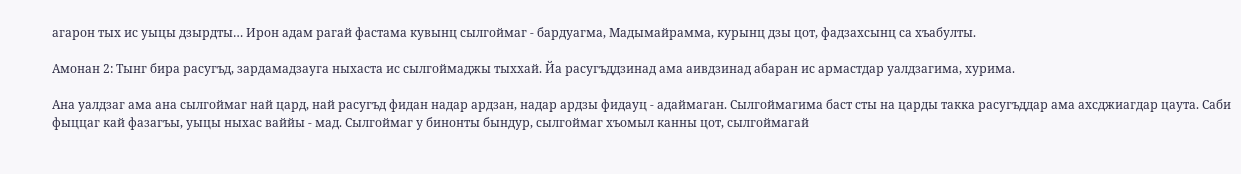агарон тых ис уыцы дзырдты… Ирон адам рагай фастама кувынц сылгоймаг - бардуагма, Мадымайрамма, курынц дзы цот, фадзахсынц са хъабулты.

Амонан 2: Тынг бира расугъд, зардамадзауга ныхаста ис сылгоймаджы тыххай. Йа расугъддзинад ама аивдзинад абаран ис армастдар уалдзагима, хурима.

Ана уалдзаг ама ана сылгоймаг най цард, най расугъд фидан надар ардзан, надар ардзы фидауц - адаймаган. Сылгоймагима баст сты на царды такка расугъддар ама ахсджиагдар цаута. Саби фыццаг кай фазагъы, уыцы ныхас ваййы - мад. Сылгоймаг у бинонты бындур, сылгоймаг хъомыл канны цот, сылгоймагай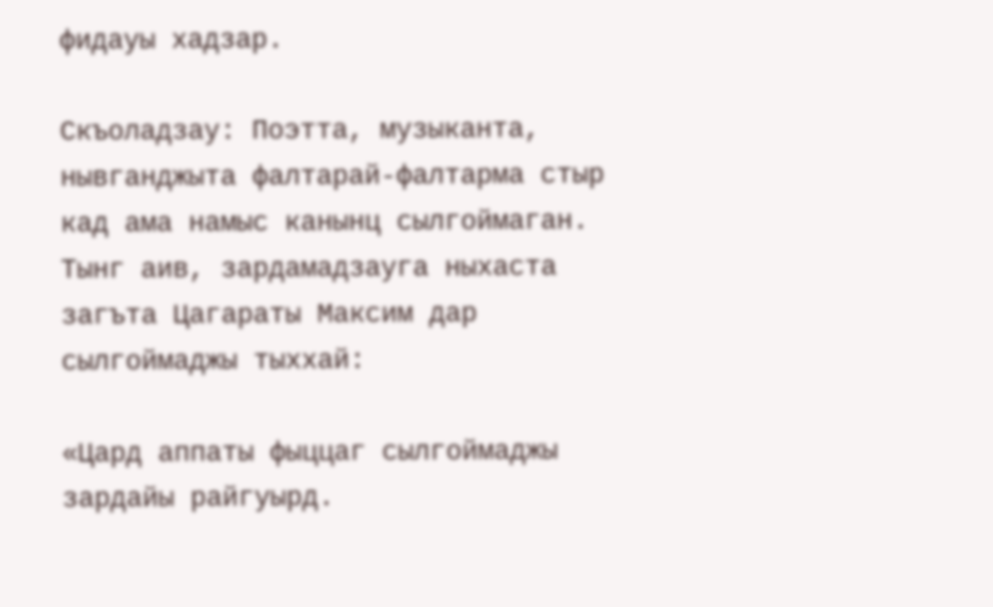фидауы хадзар.

Скъоладзау: Поэтта, музыканта, нывганджыта фалтарай-фалтарма стыр кад ама намыс канынц сылгоймаган. Тынг аив, зардамадзауга ныхаста загъта Цагараты Максим дар сылгоймаджы тыххай:

«Цард аппаты фыццаг сылгоймаджы зардайы райгуырд.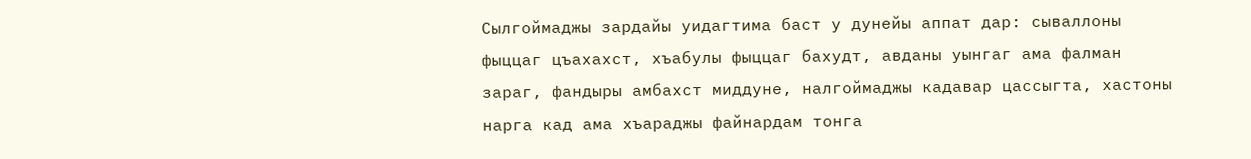Сылгоймаджы зардайы уидагтима баст у дунейы аппат дар: сываллоны фыццаг цъахахст, хъабулы фыццаг бахудт, авданы уынгаг ама фалман зараг, фандыры амбахст миддуне, налгоймаджы кадавар цассыгта, хастоны нарга кад ама хъараджы файнардам тонга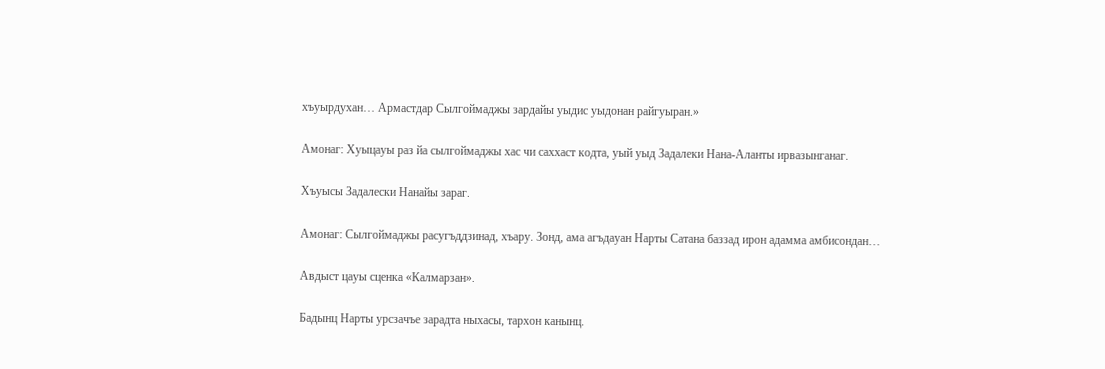хъуырдухан… Армастдар Сылгоймаджы зардайы уыдис уыдонан райгуыран.»

Амонаг: Хуыцауы раз йа сылгоймаджы хас чи саххаст кодта, уый уыд Задалеки Нана-Аланты ирвазынганаг.

Хъуысы Задалески Нанайы зараг.

Амонаг: Сылгоймаджы расугъддзинад, хъару. Зонд, ама агъдауан Нарты Сатана баззад ирон адамма амбисондан…

Авдыст цауы сценка «Калмарзан».

Бадынц Нарты урсзачъе зарадта ныхасы, тархон канынц.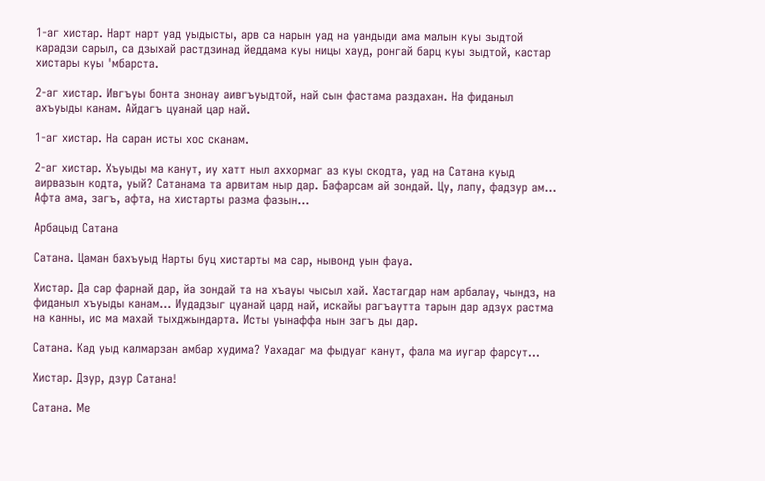1-аг хистар. Нарт нарт уад уыдысты, арв са нарын уад на уандыди ама малын куы зыдтой карадзи сарыл, са дзыхай растдзинад йеддама куы ницы хауд, ронгай барц куы зыдтой, кастар хистары куы 'мбарста.

2-аг хистар. Ивгъуы бонта знонау аивгъуыдтой, най сын фастама раздахан. На фиданыл ахъуыды канам. Айдагъ цуанай цар най.

1-аг хистар. На саран исты хос сканам.

2-аг хистар. Хъуыды ма канут, иу хатт ныл аххормаг аз куы скодта, уад на Сатана куыд аирвазын кодта, уый? Сатанама та арвитам ныр дар. Бафарсам ай зондай. Цу, лапу, фадзур ам… Афта ама, загъ, афта, на хистарты разма фазын…

Арбацыд Сатана

Сатана. Цаман бахъуыд Нарты буц хистарты ма сар, нывонд уын фауа.

Хистар. Да сар фарнай дар, йа зондай та на хъауы чысыл хай. Хастагдар нам арбалау, чындз, на фиданыл хъуыды канам… Иудадзыг цуанай цард най, искайы рагъаутта тарын дар адзух растма на канны, ис ма махай тыхджындарта. Исты уынаффа нын загъ ды дар.

Сатана. Кад уыд калмарзан амбар худима? Уахадаг ма фыдуаг канут, фала ма иугар фарсут…

Хистар. Дзур, дзур Сатана!

Сатана. Ме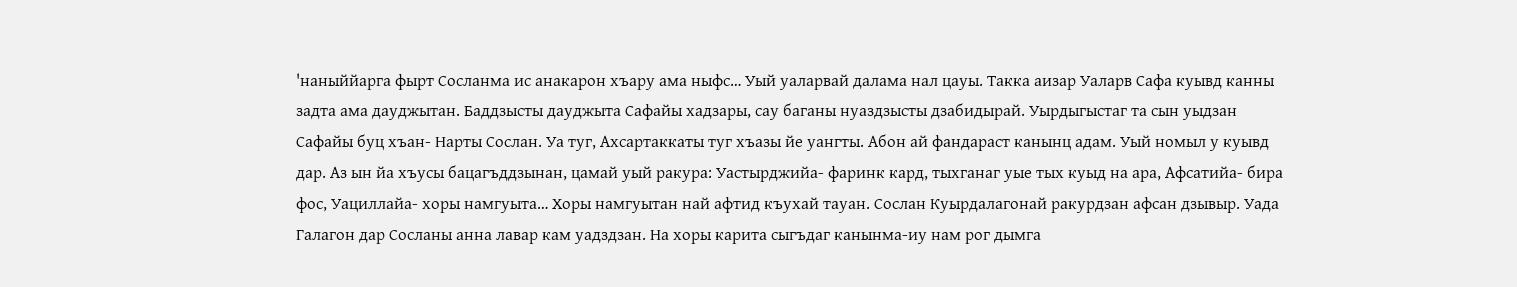'наныййарга фырт Сосланма ис анакарон хъару ама ныфс… Уый уаларвай далама нал цауы. Такка аизар Уаларв Сафа куывд канны задта ама дауджытан. Баддзысты дауджыта Сафайы хадзары, сау баганы нуаздзысты дзабидырай. Уырдыгыстаг та сын уыдзан Сафайы буц хъан- Нарты Сослан. Уа туг, Ахсартаккаты туг хъазы йе уангты. Абон ай фандараст канынц адам. Уый номыл у куывд дар. Аз ын йа хъусы бацагъддзынан, цамай уый ракура: Уастырджийа- фаринк кард, тыхганаг уые тых куыд на ара, Афсатийа- бира фос, Уациллайа- хоры намгуыта… Хоры намгуытан най афтид къухай тауан. Сослан Куырдалагонай ракурдзан афсан дзывыр. Уада Галагон дар Сосланы анна лавар кам уадздзан. На хоры карита сыгъдаг канынма-иу нам рог дымга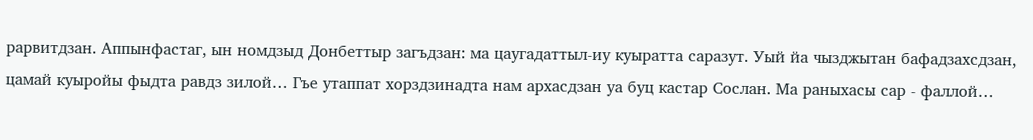рарвитдзан. Аппынфастаг, ын номдзыд Донбеттыр загъдзан: ма цаугадаттыл-иу куыратта саразут. Уый йа чызджытан бафадзахсдзан, цамай куыройы фыдта равдз зилой… Гъе утаппат хорздзинадта нам архасдзан уа буц кастар Сослан. Ма раныхасы сар - фаллой…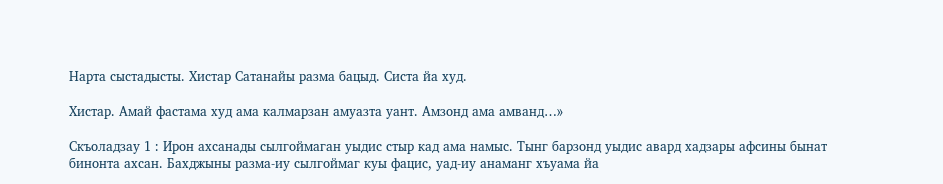Нарта сыстадысты. Хистар Сатанайы разма бацыд. Систа йа худ.

Хистар. Амай фастама худ ама калмарзан амуазта уант. Амзонд ама амванд…»

Скъоладзау 1 : Ирон ахсанады сылгоймаган уыдис стыр кад ама намыс. Тынг барзонд уыдис авард хадзары афсины бынат бинонта ахсан. Бахджыны разма-иу сылгоймаг куы фацис, уад-иу анаманг хъуама йа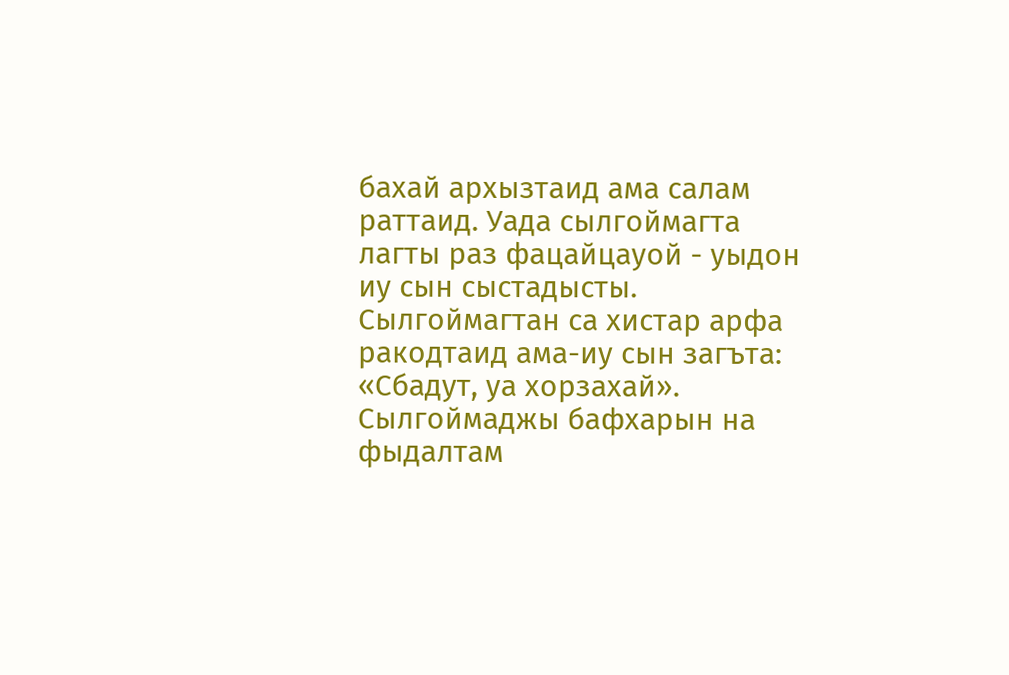бахай архызтаид ама салам раттаид. Уада сылгоймагта лагты раз фацайцауой - уыдон иу сын сыстадысты. Сылгоймагтан са хистар арфа ракодтаид ама-иу сын загъта: «Сбадут, уа хорзахай». Сылгоймаджы бафхарын на фыдалтам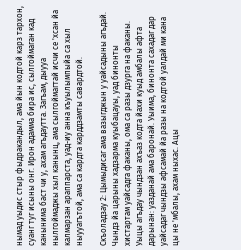нымад уыдис стыр фыдракандыл, ама йын кодтой карз тархон, суанг туг исыны онг. Ирон адамма бира ис, сылгоймаган кад канынима баст чи у, ахам агъдаутта. Загъам, дыууа нылгоймаджы хыл канынц, ама сылгоймагтай исчи се 'хсан йа калмарзан араппарста, уад-иу анна къуылымпыйа са хыл ныууагътой, ама са кардта карддзамты савардтой.

Скъоладзау 2: Цымыдисаг ама вазыгджын у уайсадыны агъдай. Чындз йа царыны хадзарма куыбацауы, уад бинонты хистартам уайсадга факаны, ома са разы дзурга на факаны. Уыцы агъдау чындзан ахъаз кодта йахи куыд амбалы афта дарынан: уазданай ама баронай. Уыима, бинонта сахадаг дар уайсадаг чындзы афсамай йа разы на кодтой уалдай ми кана цы не 'мбалы, ахам ныхас. Ацы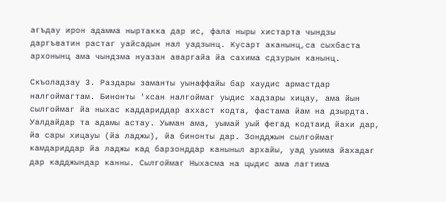агъдау ирон адамма ныртакка дар ис, фала ныры хистарта чындзы даргъватин растаг уайсадын нал уадзынц. Кусарт аканынц,са сыхбаста архонынц ама чындзма нуазан аваргайа йа сахима сдзурын канынц.

Скъоладзау 3. Раздары заманты уынаффайы бар хаудис армастдар налгоймагтам. Бинонты 'хсан налгоймаг уыдис хадзары хицау, ама йын сылгоймаг йа ныхас каддариддар аххаст кодта, фастама йам на дзырдта. Уалдайдар та адамы астау. Уыман ама, уымай уый фегад кодтаид йахи дар, йа сары хицауы (йа ладжы), йа бинонты дар. Зондджын сылгоймаг камдариддар йа ладжы кад барзонддар каныныл архайы, уад уыима йахадаг дар кадджындар канны. Сылгоймаг Ныхасма на цыдис ама лагтима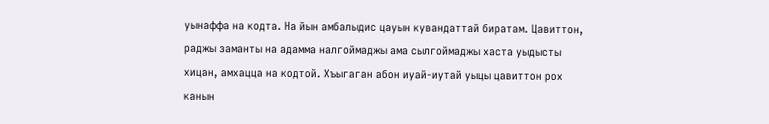уынаффа на кодта. На йын амбалыдис цауын кувандаттай биратам. Цавиттон, раджы заманты на адамма налгоймаджы ама сылгоймаджы хаста уыдысты хицан, амхацца на кодтой. Хъыгаган абон иуай-иутай уыцы цавиттон рох канын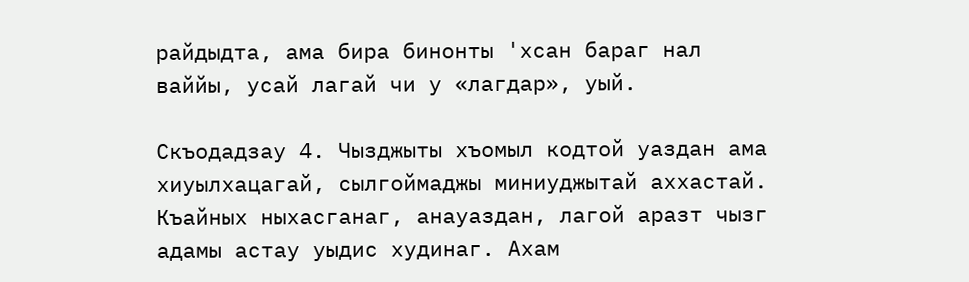райдыдта, ама бира бинонты 'хсан бараг нал ваййы, усай лагай чи у «лагдар», уый.

Скъодадзау 4. Чызджыты хъомыл кодтой уаздан ама хиуылхацагай, сылгоймаджы миниуджытай аххастай. Къайных ныхасганаг, анауаздан, лагой аразт чызг адамы астау уыдис худинаг. Ахам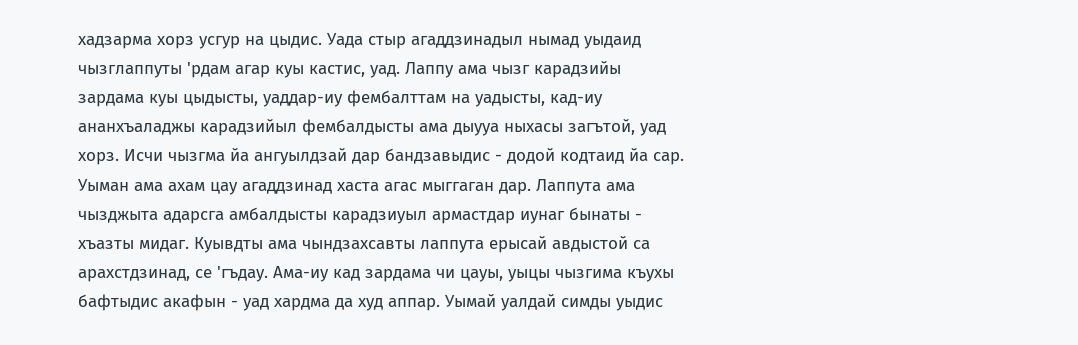хадзарма хорз усгур на цыдис. Уада стыр агаддзинадыл нымад уыдаид чызглаппуты 'рдам агар куы кастис, уад. Лаппу ама чызг карадзийы зардама куы цыдысты, уаддар-иу фембалттам на уадысты, кад-иу ананхъаладжы карадзийыл фембалдысты ама дыууа ныхасы загътой, уад хорз. Исчи чызгма йа ангуылдзай дар бандзавыдис - додой кодтаид йа сар. Уыман ама ахам цау агаддзинад хаста агас мыггаган дар. Лаппута ама чызджыта адарсга амбалдысты карадзиуыл армастдар иунаг бынаты - хъазты мидаг. Куывдты ама чындзахсавты лаппута ерысай авдыстой са арахстдзинад, се 'гъдау. Ама-иу кад зардама чи цауы, уыцы чызгима къухы бафтыдис акафын - уад хардма да худ аппар. Уымай уалдай симды уыдис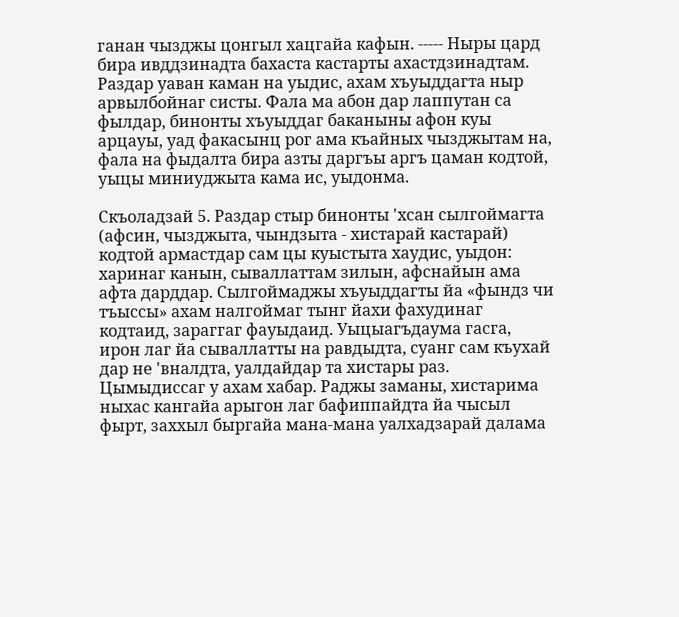ганан чызджы цонгыл хацгайа кафын. ----- Ныры цард бира ивддзинадта бахаста кастарты ахастдзинадтам. Раздар уаван каман на уыдис, ахам хъуыддагта ныр арвылбойнаг систы. Фала ма абон дар лаппутан са фылдар, бинонты хъуыддаг баканыны афон куы арцауы, уад факасынц рог ама къайных чызджытам на, фала на фыдалта бира азты даргъы аргъ цаман кодтой, уыцы миниуджыта кама ис, уыдонма.

Скъоладзай 5. Раздар стыр бинонты 'хсан сылгоймагта (афсин, чызджыта, чындзыта - хистарай кастарай) кодтой армастдар сам цы куыстыта хаудис, уыдон: харинаг канын, сываллаттам зилын, афснайын ама афта дарддар. Сылгоймаджы хъуыддагты йа «фындз чи тъыссы» ахам налгоймаг тынг йахи фахудинаг кодтаид, зараггаг фауыдаид. Уыцыагъдаума гасга, ирон лаг йа сываллатты на равдыдта, суанг сам къухай дар не 'вналдта, уалдайдар та хистары раз. Цымыдиссаг у ахам хабар. Раджы заманы, хистарима ныхас кангайа арыгон лаг бафиппайдта йа чысыл фырт, заххыл быргайа мана-мана уалхадзарай далама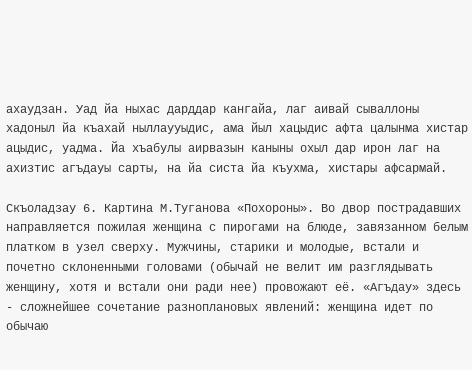ахаудзан. Уад йа ныхас дарддар кангайа, лаг аивай сываллоны хадоныл йа къахай ныллаууыдис, ама йыл хацыдис афта цалынма хистар ацыдис, уадма. Йа хъабулы аирвазын каныны охыл дар ирон лаг на ахизтис агъдауы сарты, на йа систа йа къухма, хистары афсармай.

Скъоладзау 6. Картина М.Туганова «Похороны». Во двор пострадавших направляется пожилая женщина с пирогами на блюде, завязанном белым платком в узел сверху. Мужчины, старики и молодые, встали и почетно склоненными головами (обычай не велит им разглядывать женщину, хотя и встали они ради нее) провожают её. «Агъдау» здесь - сложнейшее сочетание разноплановых явлений: женщина идет по обычаю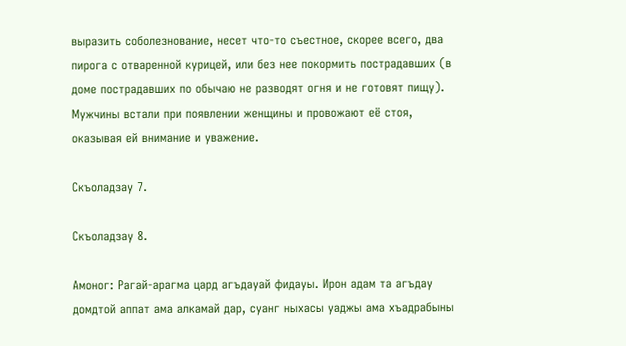выразить соболезнование, несет что-то съестное, скорее всего, два пирога с отваренной курицей, или без нее покормить пострадавших (в доме пострадавших по обычаю не разводят огня и не готовят пищу). Мужчины встали при появлении женщины и провожают её стоя, оказывая ей внимание и уважение.

Скъоладзау 7.

Скъоладзау 8.

Амоног: Рагай-арагма цард агъдауай фидауы. Ирон адам та агъдау домдтой аппат ама алкамай дар, суанг ныхасы уаджы ама хъадрабыны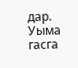дар. Уыма гасга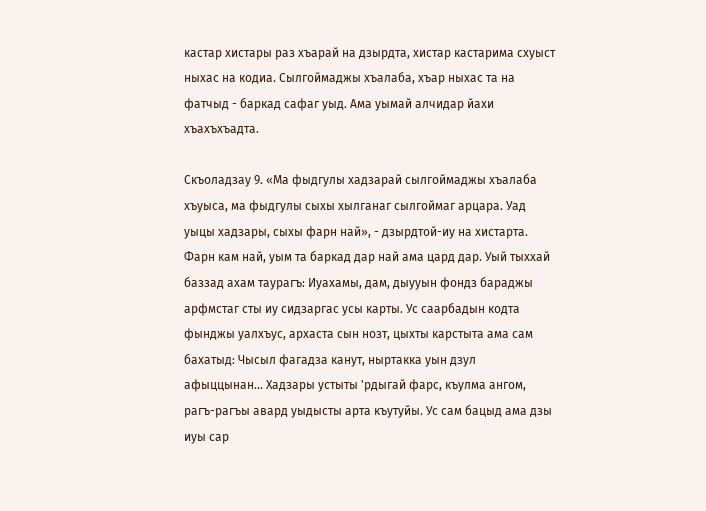кастар хистары раз хъарай на дзырдта, хистар кастарима схуыст ныхас на кодиа. Сылгоймаджы хъалаба, хъар ныхас та на фатчыд - баркад сафаг уыд. Ама уымай алчидар йахи хъахъхъадта.

Скъоладзау 9. «Ма фыдгулы хадзарай сылгоймаджы хъалаба хъуыса, ма фыдгулы сыхы хылганаг сылгоймаг арцара. Уад уыцы хадзары, сыхы фарн най», - дзырдтой-иу на хистарта. Фарн кам най, уым та баркад дар най ама цард дар. Уый тыххай баззад ахам таурагъ: Иуахамы, дам, дыууын фондз бараджы арфмстаг сты иу сидзаргас усы карты. Ус саарбадын кодта фынджы уалхъус, архаста сын нозт, цыхты карстыта ама сам бахатыд: Чысыл фагадза канут, ныртакка уын дзул афыццынан… Хадзары устыты 'рдыгай фарс, къулма ангом, рагъ-рагъы авард уыдысты арта къутуйы. Ус сам бацыд ама дзы иуы сар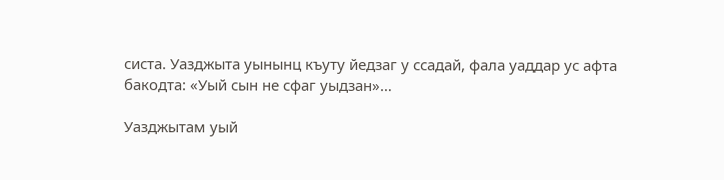систа. Уазджыта уынынц къуту йедзаг у ссадай, фала уаддар ус афта бакодта: «Уый сын не сфаг уыдзан»…

Уазджытам уый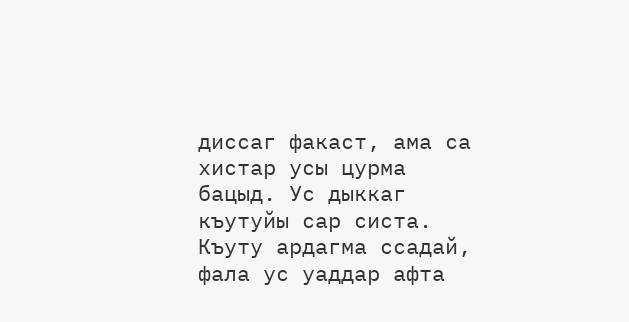диссаг факаст, ама са хистар усы цурма бацыд. Ус дыккаг къутуйы сар систа. Къуту ардагма ссадай, фала ус уаддар афта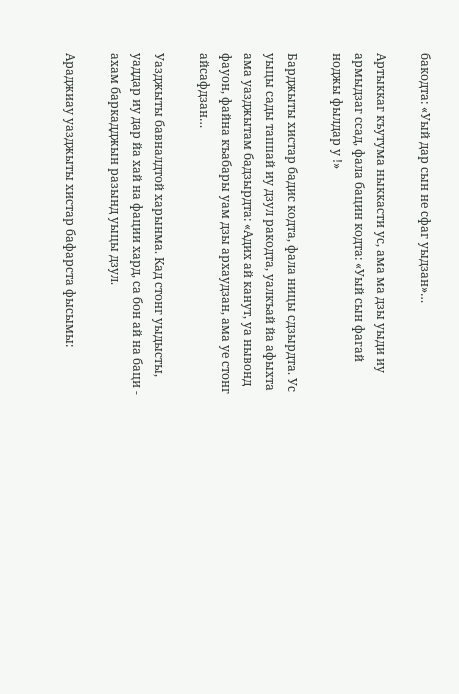бакодта: «Уый дар сын не сфаг уыдзан»…

Артыккаг къутума ныккасти ус, ама ма дзы уыди иу армыдзаг ссад, фала бацин кодта: «Уый сын фагай ноджы фылдар у !»

Барджыты хистар бадис кодта, фала ницы сдзырдта. Ус уыцы сады таппай иу дзул ракодта, уалкъай йа афыхта ама уазджытам бадзырдта: «Адих ай канут, уа нывонд фауон, файна къабары уам дзы архаудзан, ама уе стонг айсафдзан…

Уазджыты бавналдтой харынма. Кад стонг уыдысты, уаддар иу дар йа хай на фации хард, са бон ай на баци - ахам баркадджын разынд уыцы дзул.

Араджиау уазджыты хистар бафарста фысымы: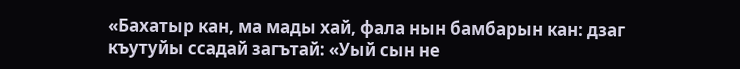«Бахатыр кан, ма мады хай, фала нын бамбарын кан: дзаг къутуйы ссадай загътай: «Уый сын не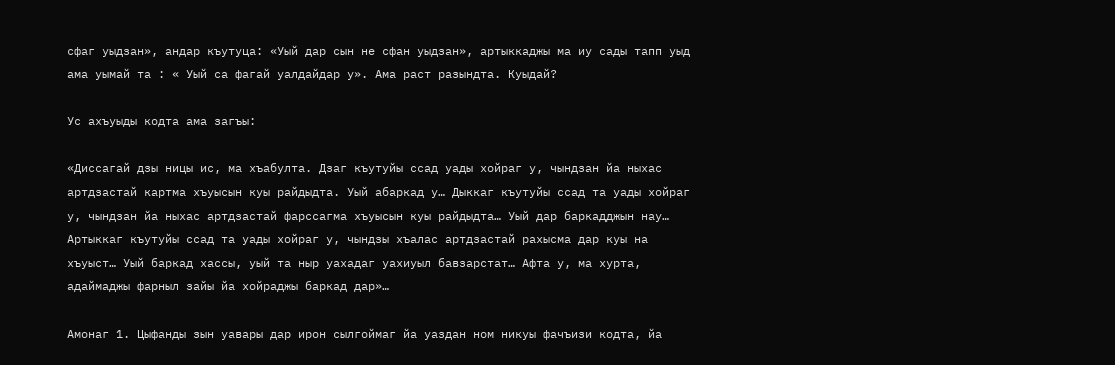сфаг уыдзан», андар къутуца: «Уый дар сын не сфан уыдзан», артыккаджы ма иу сады тапп уыд ама уымай та : « Уый са фагай уалдайдар у». Ама раст разындта. Куыдай?

Ус ахъуыды кодта ама загъы:

«Диссагай дзы ницы ис, ма хъабулта. Дзаг къутуйы ссад уады хойраг у, чындзан йа ныхас артдзастай картма хъуысын куы райдыдта. Уый абаркад у… Дыккаг къутуйы ссад та уады хойраг у, чындзан йа ныхас артдзастай фарссагма хъуысын куы райдыдта… Уый дар баркадджын нау… Артыккаг къутуйы ссад та уады хойраг у, чындзы хъалас артдзастай рахысма дар куы на хъуыст… Уый баркад хассы, уый та ныр уахадаг уахиуыл бавзарстат… Афта у, ма хурта, адаймаджы фарныл зайы йа хойраджы баркад дар»…

Амонаг 1. Цыфанды зын уавары дар ирон сылгоймаг йа уаздан ном никуы фачъизи кодта, йа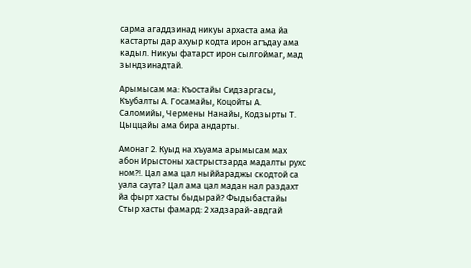сарма агаддзинад никуы архаста ама йа кастарты дар ахуыр кодта ирон агъдау ама кадыл. Никуы фатарст ирон сылгоймаг, мад зындзинадтай.

Арымысам ма: Къостайы Сидзаргасы, Къубалты А. Госамайы, Коцойты А. Саломийы, Чермены Нанайы, Кодзырты Т. Цыццайы ама бира андарты.

Амонаг 2. Куыд на хъуама арымысам мах абон Ирыстоны хастрыстзарда мадалты рухс ном?!. Цал ама цал ныййараджы скодтой са уала саута? Цал ама цал мадан нал раздахт йа фырт хасты быдырай? Фыдыбастайы Стыр хасты фамард: 2 хадзарай-авдгай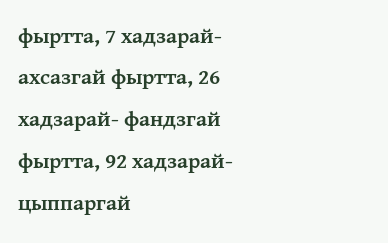фыртта, 7 хадзарай- ахсазгай фыртта, 26 хадзарай- фандзгай фыртта, 92 хадзарай- цыппаргай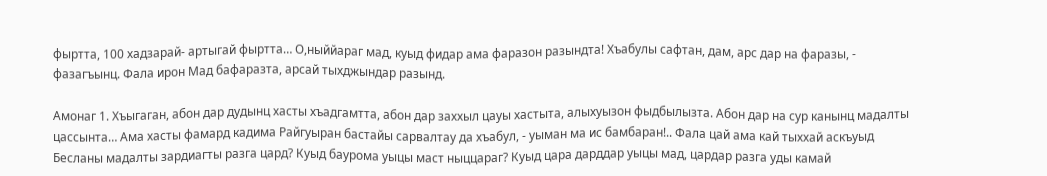фыртта, 100 хадзарай- артыгай фыртта… О,ныййараг мад, куыд фидар ама фаразон разындта! Хъабулы сафтан, дам, арс дар на фаразы, - фазагъынц. Фала ирон Мад бафаразта, арсай тыхджындар разынд.

Амонаг 1. Хъыгаган, абон дар дудынц хасты хъадгамтта, абон дар заххыл цауы хастыта, алыхуызон фыдбылызта. Абон дар на сур канынц мадалты цассынта… Ама хасты фамард кадима Райгуыран бастайы сарвалтау да хъабул, - уыман ма ис бамбаран!.. Фала цай ама кай тыххай аскъуыд Бесланы мадалты зардиагты разга цард? Куыд баурома уыцы маст ныццараг? Куыд цара дарддар уыцы мад, цардар разга уды камай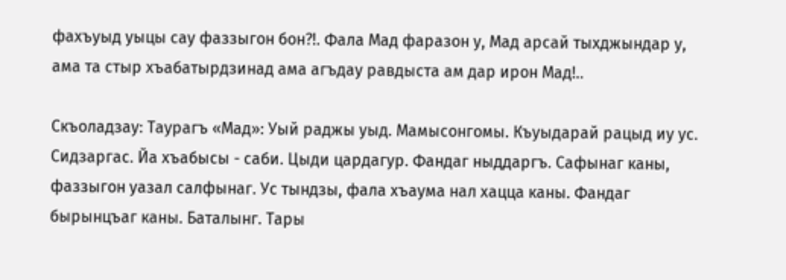фахъуыд уыцы сау фаззыгон бон?!. Фала Мад фаразон у, Мад арсай тыхджындар у, ама та стыр хъабатырдзинад ама агъдау равдыста ам дар ирон Мад!..

Скъоладзау: Таурагъ «Мад»: Уый раджы уыд. Мамысонгомы. Къуыдарай рацыд иу ус. Сидзаргас. Йа хъабысы - саби. Цыди цардагур. Фандаг ныддаргъ. Сафынаг каны, фаззыгон уазал салфынаг. Ус тындзы, фала хъаума нал хацца каны. Фандаг бырынцъаг каны. Баталынг. Тары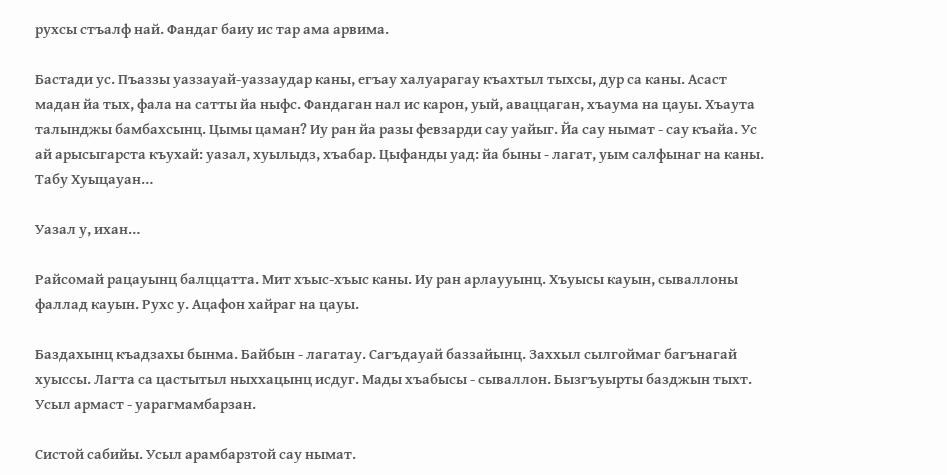рухсы стъалф най. Фандаг баиу ис тар ама арвима.

Бастади ус. Пъаззы уаззауай-уаззаудар каны, егъау халуарагау къахтыл тыхсы, дур са каны. Асаст мадан йа тых, фала на сатты йа ныфс. Фандаган нал ис карон, уый, аваццаган, хъаума на цауы. Хъаута талынджы бамбахсынц. Цымы цаман? Иу ран йа разы февзарди сау уайыг. Йа сау нымат - сау къайа. Ус ай арысыгарста къухай: уазал, хуылыдз, хъабар. Цыфанды уад: йа быны - лагат, уым салфынаг на каны. Табу Хуыцауан…

Уазал у, ихан…

Райсомай рацауынц балццатта. Мит хъыс-хъыс каны. Иу ран арлаууынц. Хъуысы кауын, сываллоны фаллад кауын. Рухс у. Ацафон хайраг на цауы.

Баздахынц къадзахы бынма. Байбын - лагатау. Сагъдауай баззайынц. Заххыл сылгоймаг багънагай хуыссы. Лагта са цастытыл ныххацынц исдуг. Мады хъабысы - сываллон. Бызгъуырты базджын тыхт. Усыл армаст - уарагмамбарзан.

Систой сабийы. Усыл арамбарзтой сау нымат.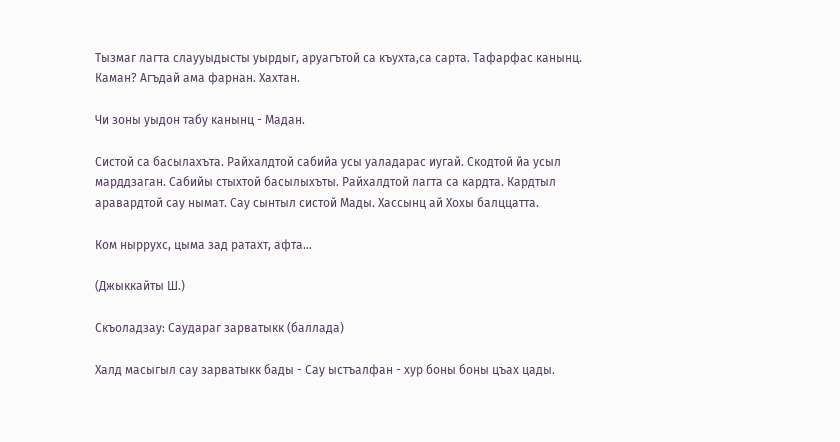Тызмаг лагта слаууыдысты уырдыг, аруагътой са къухта,са сарта. Тафарфас канынц. Каман? Агъдай ама фарнан. Хахтан.

Чи зоны уыдон табу канынц - Мадан.

Систой са басылахъта. Райхалдтой сабийа усы уаладарас иугай. Скодтой йа усыл марддзаган. Сабийы стыхтой басылыхъты. Райхалдтой лагта са кардта. Кардтыл аравардтой сау нымат. Сау сынтыл систой Мады. Хассынц ай Хохы балццатта.

Ком ныррухс, цыма зад ратахт, афта…

(Джыккайты Ш.)

Скъоладзау: Саудараг зарватыкк (баллада)

Халд масыгыл сау зарватыкк бады - Сау ыстъалфан - хур боны боны цъах цады.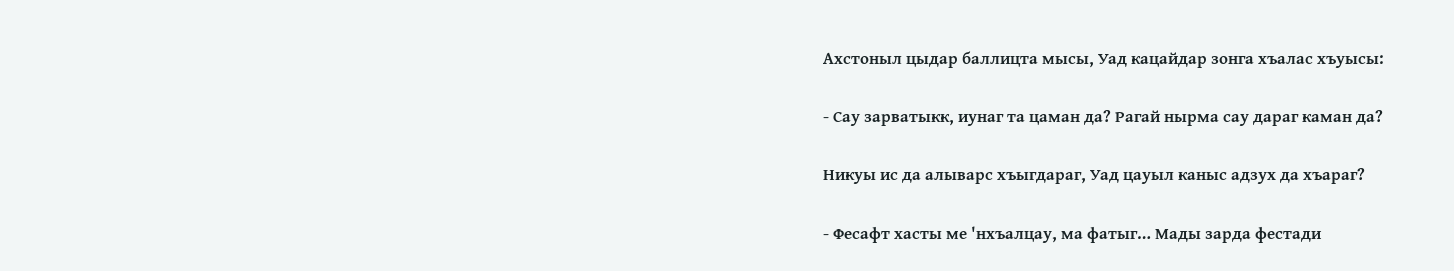Ахстоныл цыдар баллицта мысы, Уад кацайдар зонга хъалас хъуысы:

- Сау зарватыкк, иунаг та цаман да? Рагай нырма сау дараг каман да?

Никуы ис да алыварс хъыгдараг, Уад цауыл каныс адзух да хъараг?

- Фесафт хасты ме 'нхъалцау, ма фатыг… Мады зарда фестади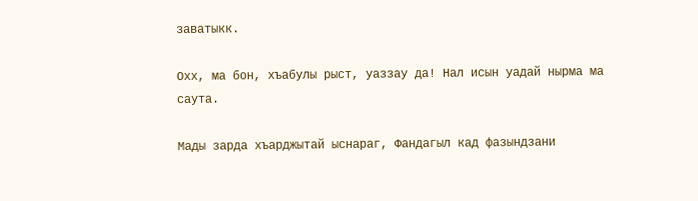заватыкк.

Охх, ма бон, хъабулы рыст, уаззау да! Нал исын уадай нырма ма саута.

Мады зарда хъарджытай ыснараг, Фандагыл кад фазындзани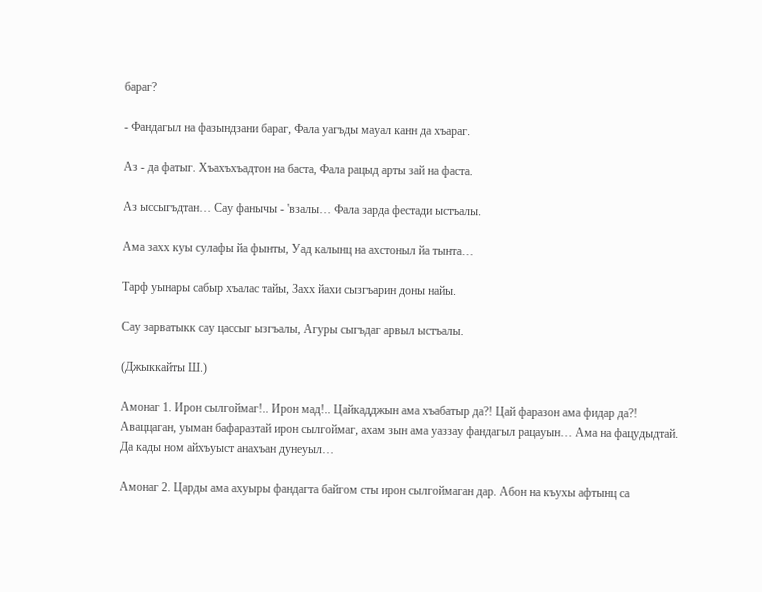бараг?

- Фандагыл на фазындзани бараг, Фала уагъды мауал канн да хъараг.

Аз - да фатыг. Хъахъхъадтон на баста, Фала рацыд арты зай на фаста.

Аз ыссыгъдтан… Сау фанычы - 'взалы… Фала зарда фестади ыстъалы.

Ама захх куы сулафы йа фынты, Уад калынц на ахстоныл йа тынта…

Тарф уынары сабыр хъалас тайы, Захх йахи сызгъарин доны найы.

Сау зарватыкк сау цассыг ызгъалы, Агуры сыгъдаг арвыл ыстъалы.

(Джыккайты Ш.)

Амонаг 1. Ирон сылгоймаг!.. Ирон мад!.. Цайкадджын ама хъабатыр да?! Цай фаразон ама фидар да?! Аваццаган, уыман бафаразтай ирон сылгоймаг, ахам зын ама уаззау фандагыл рацауын… Ама на фацудыдтай. Да кады ном айхъуыст анахъан дунеуыл…

Амонаг 2. Царды ама ахуыры фандагта байгом сты ирон сылгоймаган дар. Абон на къухы афтынц са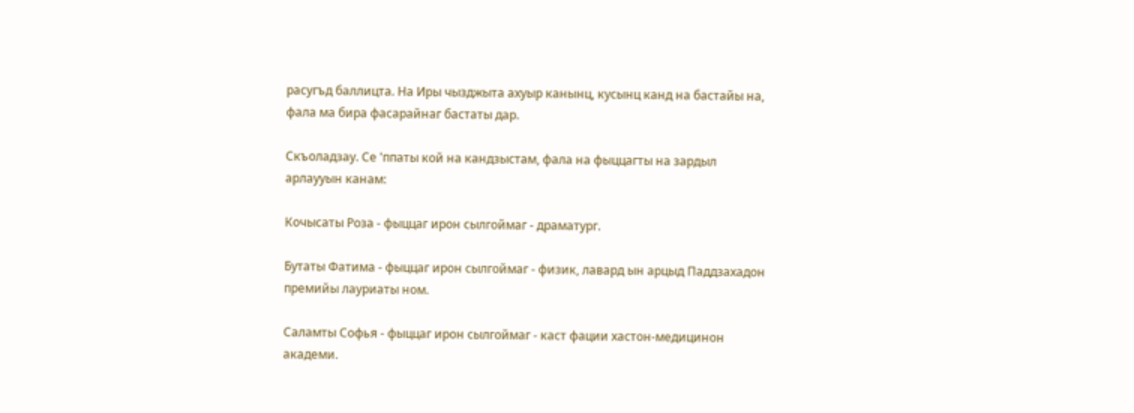расугъд баллицта. На Иры чызджыта ахуыр канынц, кусынц канд на бастайы на, фала ма бира фасарайнаг бастаты дар.

Скъоладзау. Се 'ппаты кой на кандзыстам, фала на фыццагты на зардыл арлаууын канам:

Кочысаты Роза - фыццаг ирон сылгоймаг - драматург.

Бутаты Фатима - фыццаг ирон сылгоймаг - физик, лавард ын арцыд Паддзахадон премийы лауриаты ном.

Саламты Софья - фыццаг ирон сылгоймаг - каст фации хастон-медицинон академи.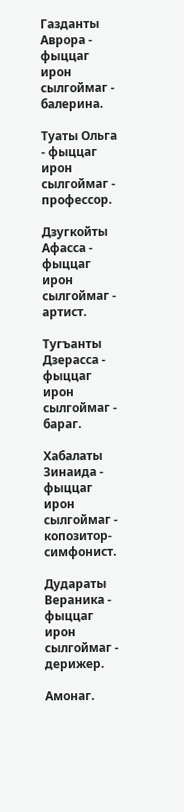Газданты Аврора - фыццаг ирон сылгоймаг - балерина.

Туаты Ольга - фыццаг ирон сылгоймаг - профессор.

Дзугкойты Афасса - фыццаг ирон сылгоймаг - артист.

Тугъанты Дзерасса - фыццаг ирон сылгоймаг - бараг.

Хабалаты Зинаида - фыццаг ирон сылгоймаг - копозитор-симфонист.

Дудараты Вераника - фыццаг ирон сылгоймаг - дерижер.

Амонаг.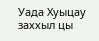Уада Хуыцау заххыл цы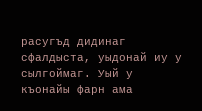расугъд дидинаг сфалдыста, уыдонай иу у сылгоймаг. Уый у къонайы фарн ама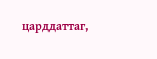царддаттаг,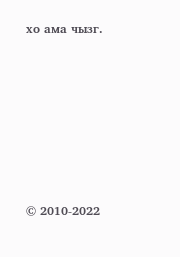хо ама чызг.







© 2010-2022